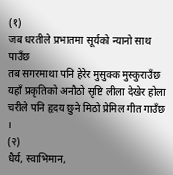(१)
जब धरतीले प्रभातमा सूर्यको न्यानो साथ पाउँछ
तब सगरमाथा पनि हेरेर मुसुक्क मुस्कुराउँछ
यहाँ प्रकृतिको अनौठो सृष्टि लीला देखेर होला
चरीले पनि हृदय छुने मिठो प्रेमिल गीत गाउँछ ।
(२)
धैर्य, स्वाभिमान,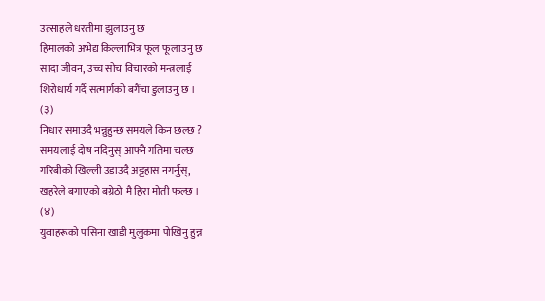उत्साहले धरतीमा झुलाउनु छ
हिमालको अभेद्य किल्लाभित्र फूल फूलाउनु छ
सादा जीवन, उच्च सोच विचारको मन्त्रलाई
शिरोधार्य गर्दै सत्मार्गको बगैंचा डुलाउनु छ ।
(३)
निधार समाउदै भन्नुहुन्छ समयले किन छल्छ ?
समयलाई दोष नदिनुस् आफ्नै गतिमा चल्छ
गरिबीको खिल्ली उडाउदै अट्टहास नगर्नुस्,
खहरेले बगाएको बग्रेठो मै हिरा मोती फल्छ ।
(४)
युवाहरूको पसिना खाडी मुलुकमा पोखिनु हुन्न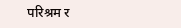परिश्रम र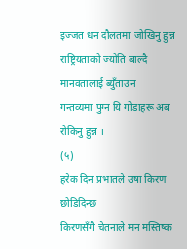इज्जत धन दौलतमा जोखिनु हुन्न
राष्ट्रियताको ज्योति बाल्दै मानवतालाई ब्युँताउन
गन्तव्यमा पुग्न यि गोडाहरू अब रोकिनु हुन्न ।
(५)
हरेक दिन प्रभातले उषा किरण छोडिदिन्छ
किरणसँगै चेतनाले मन मस्तिष्क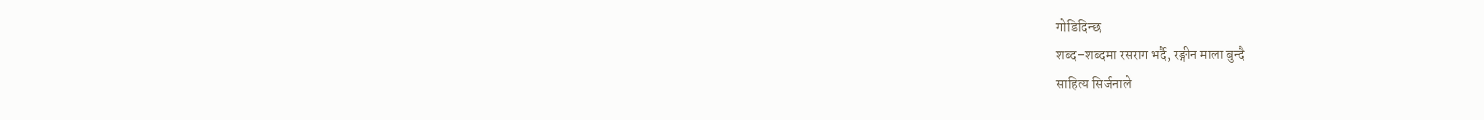गोडिदिन्छ
शब्द–शब्दमा रसराग भर्दै, रङ्गीन माला बुन्दै
साहित्य सिर्जनाले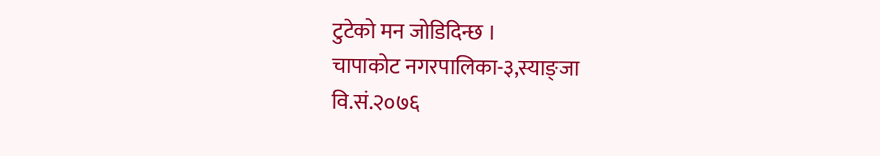टुटेको मन जोडिदिन्छ ।
चापाकोट नगरपालिका-३,स्याङ्जा
वि.सं.२०७६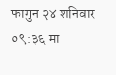फागुन २४ शनिवार ०९:३६ मा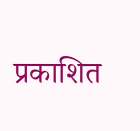प्रकाशित